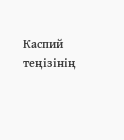Каспий теңізінің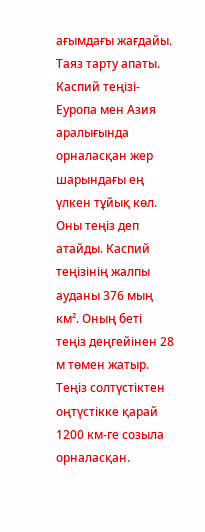ағымдағы жағдайы. Таяз тарту апаты.
Каспий теңізі- Еуропа мен Азия аралығында орналасқан жер шарындағы ең үлкен тұйық көл. Оны теңіз деп атайды. Каспий теңізінің жалпы ауданы 376 мың км². Оның беті теңіз деңгейінен 28 м төмен жатыр. Теңіз солтүстіктен оңтүстікке қарай 1200 км-ге созыла орналасқан.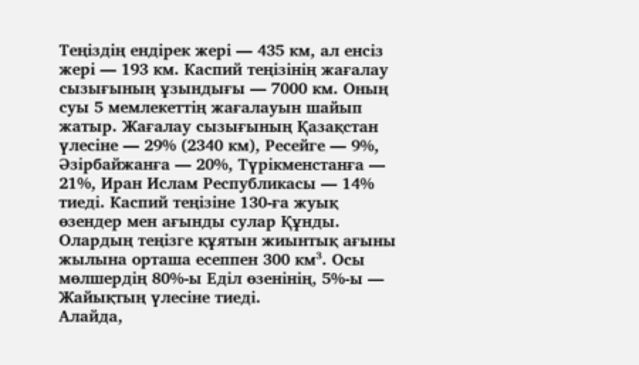Теңіздің ендірек жері — 435 км, ал енсіз жері — 193 км. Каспий теңізінің жағалау сызығының ұзындығы — 7000 км. Оның суы 5 мемлекеттің жағалауын шайып жатыр. Жағалау сызығының Қазақстан үлесіне — 29% (2340 км), Ресейге — 9%, Әзірбайжанға — 20%, Түрікменстанға — 21%, Иран Ислам Республикасы — 14% тиеді. Каспий теңізіне 130-ға жуық өзендер мен ағынды сулар Құнды. Олардың теңізге құятын жиынтық ағыны жылына орташа есеппен 300 км³. Осы мөлшердің 80%-ы Еділ өзенінің, 5%-ы — Жайықтың үлесіне тиеді.
Алайда,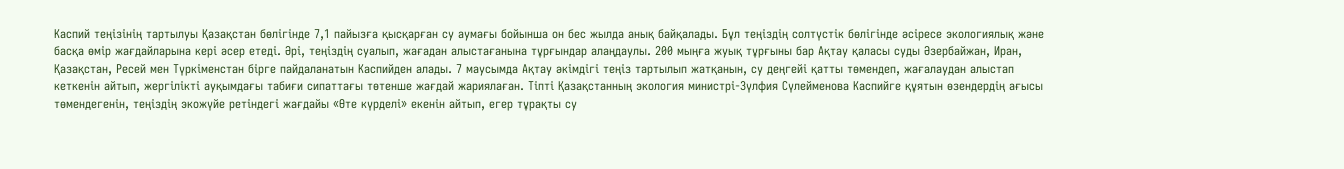Каспий теңізінің тартылуы Қазақстан бөлігінде 7,1 пайызға қысқарған су аумағы бойынша он бес жылда анық байқалады. Бұл теңіздің солтүстік бөлігінде әсіресе экологиялық және басқа өмір жағдайларына кері әсер етеді. Әрі, теңіздің суалып, жағадан алыстағанына тұрғындар алаңдаулы. 200 мыңға жуық тұрғыны бар Ақтау қаласы суды Әзербайжан, Иран, Қазақстан, Ресей мен Түркіменстан бірге пайдаланатын Каспийден алады. 7 маусымда Ақтау әкімдігі теңіз тартылып жатқанын, су деңгейі қатты төмендеп, жағалаудан алыстап кеткенін айтып, жергілікті ауқымдағы табиғи сипаттағы төтенше жағдай жариялаған. Тіпті Қазақстанның экология министрі-Зүлфия Сүлейменова Каспийге құятын өзендердің ағысы төмендегенін, теңіздің экожүйе ретіндегі жағдайы «Өте күрделі» екенін айтып, егер тұрақты су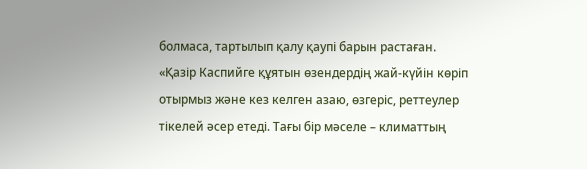болмаса, тартылып қалу қаупі барын растаған.
«Қазір Каспийге құятын өзендердің жай-күйін көріп отырмыз және кез келген азаю, өзгеріс, реттеулер тікелей әсер етеді. Тағы бір мәселе – климаттың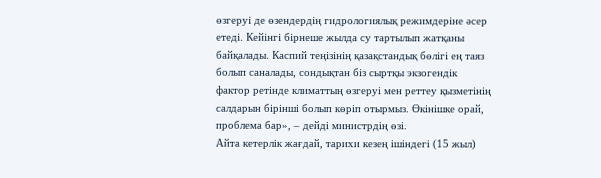өзгеруі де өзендердің гидрологиялық режимдеріне әсер етеді. Кейінгі бірнеше жылда су тартылып жатқаны байқалады. Каспий теңізінің қазақстандық бөлігі ең таяз болып саналады, сондықтан біз сыртқы экзогендік фактор ретінде климаттың өзгеруі мен реттеу қызметінің салдарын бірінші болып көріп отырмыз. Өкінішке орай, проблема бар», – дейді министрдің өзі.
Айта кетерлік жағдай, тарихи кезең ішіндегі (15 жыл)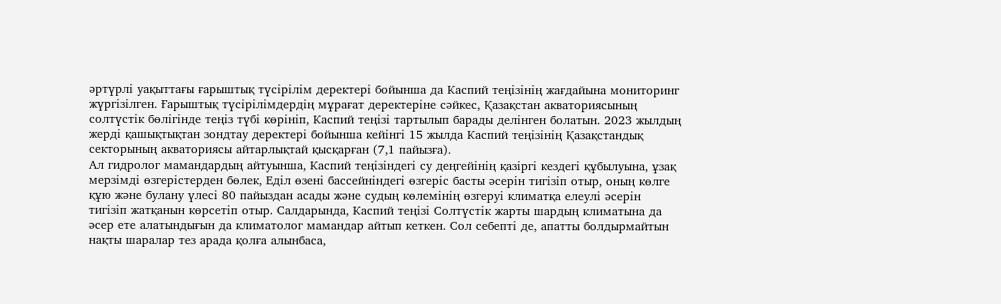әртүрлі уақыттағы ғарыштық түсірілім деректері бойынша да Каспий теңізінің жағдайына мониторинг жүргізілген. Ғарыштық түсірілімдердің мұрағат деректеріне сәйкес, Қазақстан акваториясының солтүстік бөлігінде теңіз түбі көрініп, Каспий теңізі тартылып барады делінген болатын. 2023 жылдың жерді қашықтықтан зондтау деректері бойынша кейінгі 15 жылда Каспий теңізінің Қазақстандық секторының акваториясы айтарлықтай қысқарған (7,1 пайызға).
Ал гидролог мамандардың айтуынша, Каспий теңізіндегі су деңгейінің қазіргі кездегі құбылуына, ұзақ мерзімді өзгерістерден бөлек, Еділ өзені бассейніндегі өзгеріс басты әсерін тигізіп отыр, оның көлге құю және булану үлесі 80 пайыздан асады және судың көлемінің өзгеруі климатқа елеулі әсерін тигізіп жатқанын көрсетіп отыр. Салдарында, Каспий теңізі Солтүстік жарты шардың климатына да әсер ете алатындығын да климатолог мамандар айтып кеткен. Сол себепті де, апатты болдырмайтын нақты шаралар тез арада қолға алынбаса,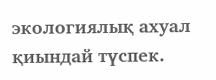экологиялық ахуал қиындай түспек.